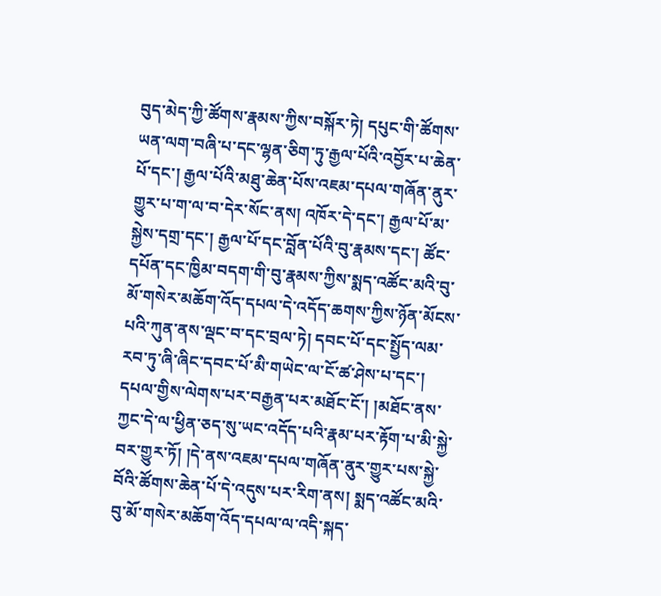བུད་མེད་ཀྱི་ཚོགས་རྣམས་ཀྱིས་བསྐོར་ཏེ། དཔུང་གི་ཚོགས་ཡན་ལག་བཞི་པ་དང་ལྷན་ཅིག་ཏུ་རྒྱལ་པོའི་འབྱོར་པ་ཆེན་པོ་དང་། རྒྱལ་པོའི་མཐུ་ཆེན་པོས་འཇམ་དཔལ་གཞོན་ནུར་གྱུར་པ་ག་ལ་བ་དེར་སོང་ནས། འཁོར་དེ་དང་། རྒྱལ་པོ་མ་སྐྱེས་དགྲ་དང་། རྒྱལ་པོ་དང་བློན་པོའི་བུ་རྣམས་དང་། ཚོང་དཔོན་དང་ཁྱིམ་བདག་གི་བུ་རྣམས་ཀྱིས་སྨད་འཚོང་མའི་བུ་མོ་གསེར་མཆོག་འོད་དཔལ་དེ་འདོད་ཆགས་ཀྱིས་ཉོན་མོངས་པའི་ཀུན་ནས་ལྡང་བ་དང་བྲལ་ཏེ། དབང་པོ་དང་སྤྱོད་ལམ་རབ་ཏུ་ཞི་ཞིང་དབང་པོ་མི་གཡེང་ལ་ངོ་ཚ་ཤེས་པ་དང་། དཔལ་གྱིས་ལེགས་པར་བརྒྱན་པར་མཐོང་ངོ་། །མཐོང་ནས་ཀྱང་དེ་ལ་ཕྱིན་ཅད་སུ་ཡང་འདོད་པའི་རྣམ་པར་རྟོག་པ་མི་སྐྱེ་བར་གྱུར་ཏོ། །དེ་ནས་འཇམ་དཔལ་གཞོན་ནུར་གྱུར་པས་སྐྱེ་བོའི་ཚོགས་ཆེན་པོ་དེ་འདུས་པར་རིག་ནས། སྨད་འཚོང་མའི་བུ་མོ་གསེར་མཆོག་འོད་དཔལ་ལ་འདི་སྐད་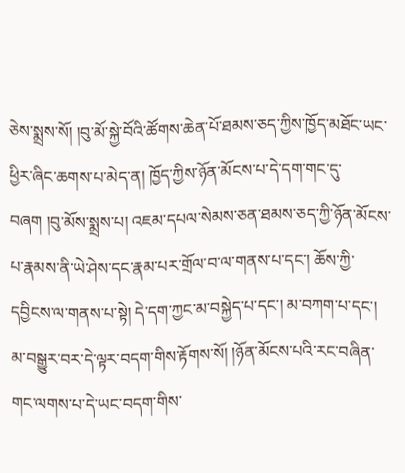ཅེས་སྨྲས་སོ། །བུ་མོ་སྐྱེ་བོའི་ཚོགས་ཆེན་པོ་ཐམས་ཅད་ཀྱིས་ཁྱོད་མཐོང་ཡང་ཕྱིར་ཞིང་ཆགས་པ་མེད་ན། ཁྱོད་ཀྱིས་ཉོན་མོངས་པ་དེ་དག་གང་དུ་བཞག །བུ་མོས་སྨྲས་པ། འཇམ་དཔལ་སེམས་ཅན་ཐམས་ཅད་ཀྱི་ཉོན་མོངས་པ་རྣམས་ནི་ཡེ་ཤེས་དང་རྣམ་པར་གྲོལ་བ་ལ་གནས་པ་དང་། ཆོས་ཀྱི་དབྱིངས་ལ་གནས་པ་སྟེ། དེ་དག་ཀྱང་མ་བསྐྱེད་པ་དང་། མ་བཀག་པ་དང་། མ་བསྒྱུར་བར་དེ་ལྟར་བདག་གིས་རྟོགས་སོ། །ཉོན་མོངས་པའི་རང་བཞིན་གང་ལགས་པ་དེ་ཡང་བདག་གིས་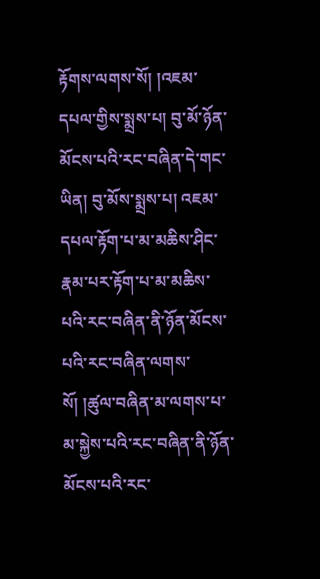རྟོགས་ལགས་སོ། །འཇམ་དཔལ་གྱིས་སྨྲས་པ། བུ་མོ་ཉོན་མོངས་པའི་རང་བཞིན་དེ་གང་ཡིན། བུ་མོས་སྨྲས་པ། འཇམ་དཔལ་རྟོག་པ་མ་མཆིས་ཤིང་རྣམ་པར་རྟོག་པ་མ་མཆིས་པའི་རང་བཞིན་ནི་ཉོན་མོངས་པའི་རང་བཞིན་ལགས་སོ། །ཚུལ་བཞིན་མ་ལགས་པ་མ་སྐྱེས་པའི་རང་བཞིན་ནི་ཉོན་མོངས་པའི་རང་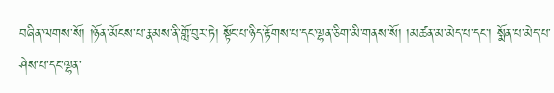བཞིན་ལགས་སོ། །ཉོན་མོངས་པ་རྣམས་ནི་གློ་བུར་ཏེ། སྟོང་པ་ཉིད་རྟོགས་པ་དང་ལྷན་ཅིག་མི་གནས་སོ། །མཚན་མ་མེད་པ་དང་། སྨོན་པ་མེད་པ་ཤེས་པ་དང་ལྷན་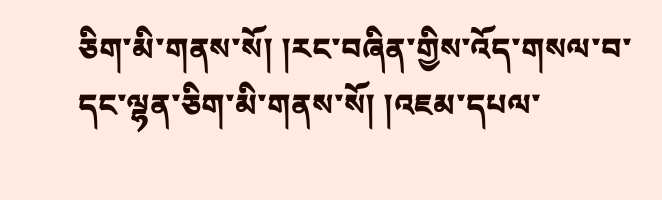ཅིག་མི་གནས་སོ། །རང་བཞིན་གྱིས་འོད་གསལ་བ་དང་ལྷན་ཅིག་མི་གནས་སོ། །འཇམ་དཔལ་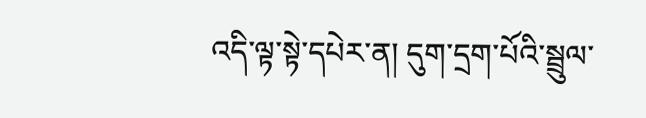འདི་ལྟ་སྟེ་དཔེར་ན། དུག་དྲག་པོའི་སྦྲུལ་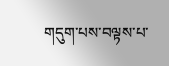གདུག་པས་བལྟས་པ་